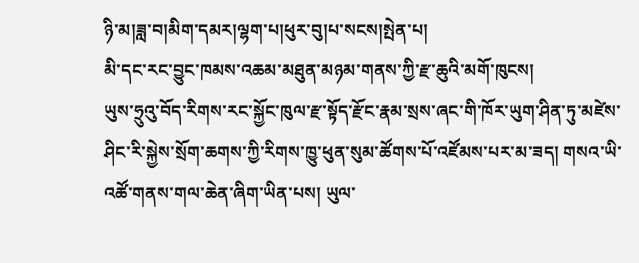ཉི་མ།ཟླ་བ།མིག་དམར།ལྷག་པ།ཕུར་བུ།པ་སངས།སྤེན་པ།
མི་དང་རང་བྱུང་ཁམས་འཆམ་མཐུན་མཉམ་གནས་ཀྱི་རྫ་ཆུའི་མགོ་ཁུངས།
ཡུས་ཧྲུའུ་བོད་རིགས་རང་སྐྱོང་ཁུལ་རྫ་སྟོད་རྫོང་རྣམ་སྲས་ཞང་གི་ཁོར་ཡུག་ཤིན་ཏུ་མཛེས་ཤིང་རི་སྐྱེས་སྲོག་ཆགས་ཀྱི་རིགས་ཁྱུ་ཕུན་སུམ་ཚོགས་པོ་འཛོམས་པར་མ་ཟད། གསའ་ཡི་འཚོ་གནས་གལ་ཆེན་ཞིག་ཡིན་པས། ཡུལ་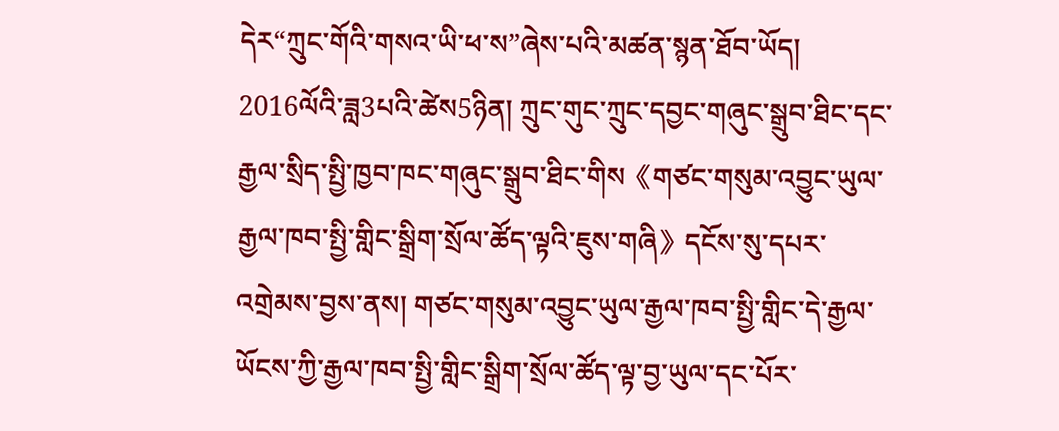དེར“ཀྲུང་གོའི་གསའ་ཡི་ཕ་ས”ཞེས་པའི་མཚན་སྙན་ཐོབ་ཡོད།
2016ལོའི་ཟླ3པའི་ཚེས5ཉིན། ཀྲུང་གུང་ཀྲུང་དབྱང་གཞུང་སྒྲུབ་ཐིང་དང་རྒྱལ་སྲིད་སྤྱི་ཁྱབ་ཁང་གཞུང་སྒྲུབ་ཐིང་གིས《གཙང་གསུམ་འབྱུང་ཡུལ་རྒྱལ་ཁབ་སྤྱི་གླིང་སྒྲིག་སྲོལ་ཚོད་ལྟའི་ཇུས་གཞི》དངོས་སུ་དཔར་འགྲེམས་བྱས་ནས། གཙང་གསུམ་འབྱུང་ཡུལ་རྒྱལ་ཁབ་སྤྱི་གླིང་དེ་རྒྱལ་ཡོངས་ཀྱི་རྒྱལ་ཁབ་སྤྱི་གླིང་སྒྲིག་སྲོལ་ཚོད་ལྟ་བྱ་ཡུལ་དང་པོར་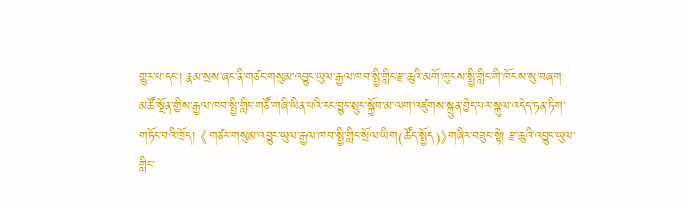གྱུར་པ་དང་། རྣམ་སྲས་ཞང་ནི་གཙང་གསུམ་འབྱུང་ཡུལ་རྒྱལ་ཁབ་སྤྱི་གླིང་རྫ་ཆུའི་མགོ་ཁུངས་སྤྱི་གླིང་གི་ཁོངས་སུ་བཞག
མཚོ་སྔོན་གྱིས་རྒྱལ་ཁབ་སྤྱི་གླིང་གཙོ་གཞི་ཡིན་པའི་རང་བྱུང་སྲུང་སྐྱོབ་མ་ལག་འཛུགས་སྐྲུན་བྱེད་པར་སྐུལ་འདེད་ཏན་ཏིག་གཏོང་བའི་ཁྲོད། 《གཙང་གསུམ་འབྱུང་ཡུལ་རྒྱལ་ཁབ་སྤྱི་གླིང་སྲོལ་ཡིག(ཚོད་སྤྱོད)》གཞིར་བཟུང་སྟེ། རྫ་ཆུའི་འབྱུང་ཡུལ་གླིང་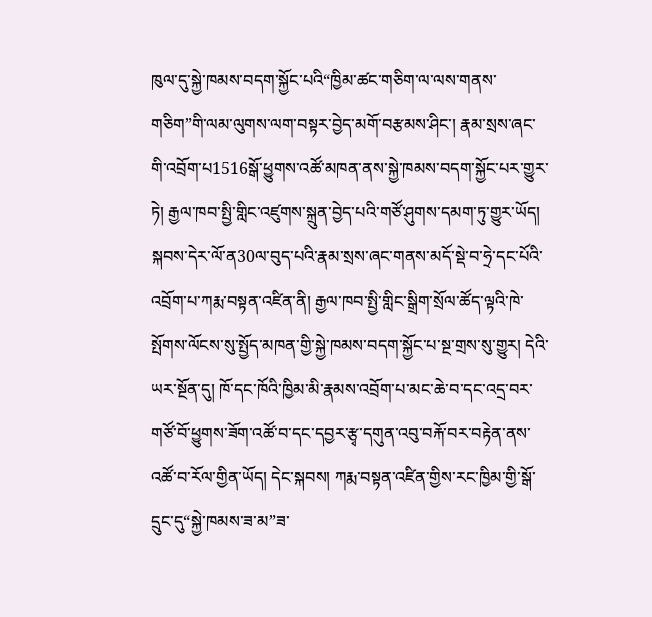ཁུལ་དུ་སྐྱེ་ཁམས་བདག་སྐྱོང་པའི“ཁྱིམ་ཚང་གཅིག་ལ་ལས་གནས་གཅིག”གི་ལམ་ལུགས་ལག་བསྟར་བྱེད་མགོ་བརྩམས་ཤིང་། རྣམ་སྲས་ཞང་གི་འབྲོག་པ1516སྒོ་ཕྱུགས་འཚོ་མཁན་ནས་སྐྱེ་ཁམས་བདག་སྐྱོང་པར་གྱུར་ཏེ། རྒྱལ་ཁབ་སྤྱི་གླིང་འཛུགས་སྐྲུན་བྱེད་པའི་གཙོ་ཤུགས་དམག་ཏུ་གྱུར་ཡོད།
སྐབས་དེར་ལོ་ན30ལ་བུད་པའི་རྣམ་སྲས་ཞང་གནས་མདོ་སྡེ་བ་ཧྲེ་དང་པོའི་འབྲོག་པ་ཀརྨ་བསྟན་འཛིན་ནི། རྒྱལ་ཁབ་སྤྱི་གླིང་སྒྲིག་སྲོལ་ཚོད་ལྟའི་ཁེ་སྤོགས་ལོངས་སུ་སྤྱོད་མཁན་གྱི་སྐྱེ་ཁམས་བདག་སྐྱོང་པ་སྔ་གྲས་སུ་གྱུར། དེའི་ཡར་སྔོན་དུ། ཁོ་དང་ཁོའི་ཁྱིམ་མི་རྣམས་འབྲོག་པ་མང་ཆེ་བ་དང་འདྲ་བར་གཙོ་བོ་ཕྱུགས་ཟོག་འཚོ་བ་དང་དབྱར་རྩྭ་དགུན་འབུ་བརྐོ་བར་བརྟེན་ནས་འཚོ་བ་རོལ་གྱིན་ཡོད། དེང་སྐབས། ཀརྨ་བསྟན་འཛིན་གྱིས་རང་ཁྱིམ་གྱི་སྒོ་དྲུང་དུ“སྐྱེ་ཁམས་ཟ་མ”ཟ་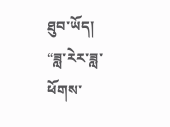ཐུབ་ཡོད། “ཟླ་རེར་ཟླ་ཕོགས་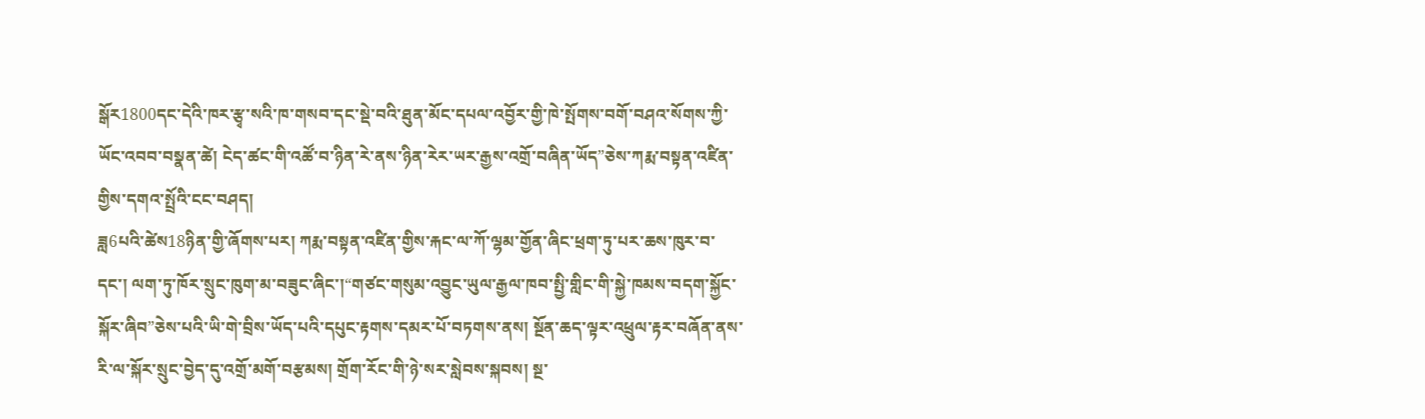སྒོར1800དང་དེའི་ཁར་རྩྭ་སའི་ཁ་གསབ་དང་སྡེ་བའི་ཐུན་མོང་དཔལ་འབྱོར་གྱི་ཁེ་སྤོགས་བགོ་བཤའ་སོགས་ཀྱི་ཡོང་འབབ་བསྣན་ཚེ། ངེད་ཚང་གི་འཚོ་བ་ཉིན་རེ་ནས་ཉིན་རེར་ཡར་རྒྱས་འགྲོ་བཞིན་ཡོད”ཅེས་ཀརྨ་བསྟན་འཛིན་གྱིས་དགའ་སྤྲོའི་ངང་བཤད།
ཟླ6པའི་ཚེས18ཉིན་གྱི་ཞོགས་པར། ཀརྨ་བསྟན་འཛིན་གྱིས་རྐང་ལ་ཀོ་ལྷམ་གྱོན་ཞིང་ཕྲག་ཏུ་པར་ཆས་ཁུར་བ་དང་། ལག་ཏུ་ཁོར་སྲུང་ཁུག་མ་བཟུང་ཞིང་།“གཙང་གསུམ་འབྱུང་ཡུལ་རྒྱལ་ཁབ་སྤྱི་གླིང་གི་སྐྱེ་ཁམས་བདག་སྐྱོང་སྐོར་ཞིབ”ཅེས་པའི་ཡི་གེ་བྲིས་ཡོད་པའི་དཔུང་རྟགས་དམར་པོ་བཏགས་ནས། སྔོན་ཆད་ལྟར་འཕྲུལ་རྟར་བཞོན་ནས་རི་ལ་སྐོར་སྲུང་བྱེད་དུ་འགྲོ་མགོ་བརྩམས། གྲོག་རོང་གི་ཉེ་སར་སླེབས་སྐབས། སྔ་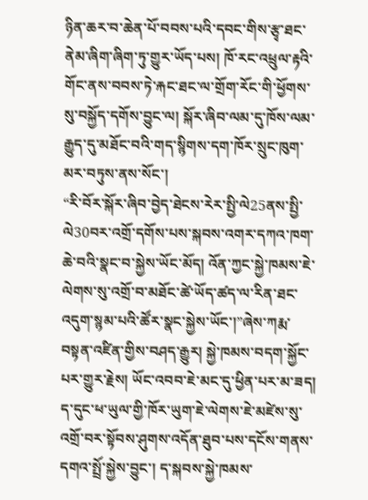ཉིན་ཆར་བ་ཆེན་པོ་བབས་པའི་དབང་གིས་རྩྭ་ཐང་ནེམ་ཞིག་ཞིག་ཏུ་གྱུར་ཡོད་པས། ཁོ་རང་འཕྲུལ་རྟའི་གོང་ནས་བབས་ཏེ་རྐང་ཐང་ལ་གྲོག་རོང་གི་ཕྱོགས་སུ་བསྐྱོད་དགོས་བྱུང་ལ། སྐོར་ཞིབ་ལམ་དུ་ཁོས་ལམ་རྒྱུད་དུ་མཐོང་བའི་གད་སྙིགས་དག་ཁོར་སྲུང་ཁུག་མར་བཏུས་ནས་སོང་།
“རི་བོར་སྐོར་ཞིབ་བྱེད་ཐེངས་རེར་སྤྱི་ལེ25ནས་སྤྱི་ལེ30བར་འགྲོ་དགོས་པས་སྐབས་འགར་དཀའ་ཁག་ཆེ་བའི་སྣང་བ་སྐྱེས་ཡོང་མོད། འོན་ཀྱང་སྐྱེ་ཁམས་ཇེ་ལེགས་སུ་འགྲོ་བ་མཐོང་ཚེ་ཡོད་ཚད་ལ་རིན་ཐང་འདུག་སྙམ་པའི་ཚོར་སྣང་སྐྱེས་ཡོང་།”ཞེས་ཀརྨ་བསྟན་འཛིན་གྱིས་བཤད་རྒྱུར། སྐྱེ་ཁམས་བདག་སྐྱོང་པར་གྱུར་རྗེས། ཡོང་འབབ་ཇེ་མང་དུ་ཕྱིན་པར་མ་ཟད། ད་དུང་ཕ་ཡུལ་གྱི་ཁོར་ཡུག་ཇེ་ལེགས་ཇེ་མཛེས་སུ་འགྲོ་བར་སྟོབས་ཤུགས་འདོན་ཐུབ་པས་དངོས་གནས་དགའ་སྤྲོ་སྐྱེས་བྱུང་། ད་སྐབས་སྐྱེ་ཁམས་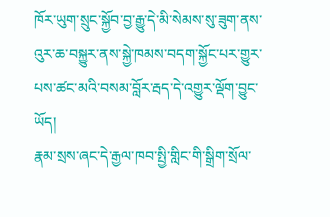ཁོར་ཡུག་སྲུང་སྐྱོབ་བྱ་རྒྱུ་དེ་མི་སེམས་སུ་ཟུག་ནས་འུར་ཆ་བསྐྱུར་ནས་སྐྱེ་ཁམས་བདག་སྐྱོང་པར་གྱུར་པས་ཚང་མའི་བསམ་བློར་རྦད་དེ་འགྱུར་ལྡོག་བྱུང་ཡོད།
རྣམ་སྲས་ཞང་དེ་རྒྱལ་ཁབ་སྤྱི་གླིང་གི་སྒྲིག་སྲོལ་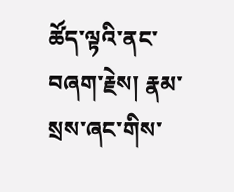ཚོད་ལྟའི་ནང་བཞག་རྗེས། རྣམ་སྲས་ཞང་གིས་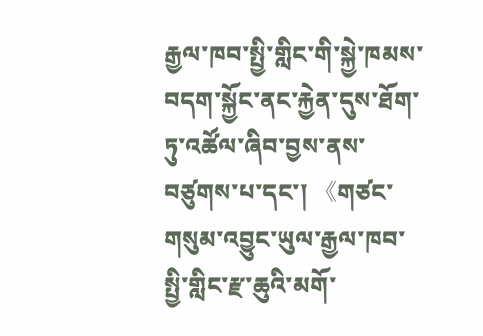རྒྱལ་ཁབ་སྤྱི་གླིང་གི་སྐྱེ་ཁམས་བདག་སྐྱོང་ནང་རྐྱེན་དུས་ཐོག་ཏུ་འཚོལ་ཞིབ་བྱས་ནས་བཙུགས་པ་དང་། 《གཙང་གསུམ་འབྱུང་ཡུལ་རྒྱལ་ཁབ་སྤྱི་གླིང་རྫ་ཆུའི་མགོ་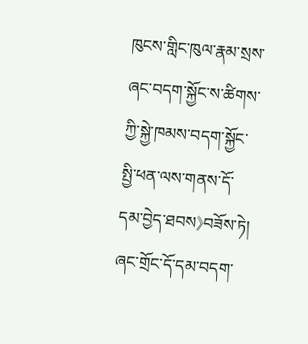ཁུངས་གླིང་ཁུལ་རྣམ་སྲས་ཞང་བདག་སྐྱོང་ས་ཚིགས་ཀྱི་སྐྱེ་ཁམས་བདག་སྐྱོང་སྤྱི་ཕན་ལས་གནས་དོ་དམ་བྱེད་ཐབས》བཟོས་ཏེ། ཞང་གྲོང་དོ་དམ་བདག་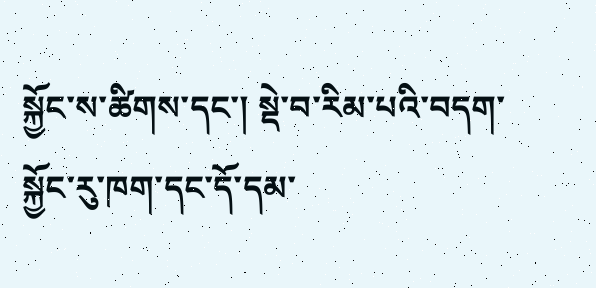སྐྱོང་ས་ཚིགས་དང་། སྡེ་བ་རིམ་པའི་བདག་སྐྱོང་རུ་ཁག་དང་དོ་དམ་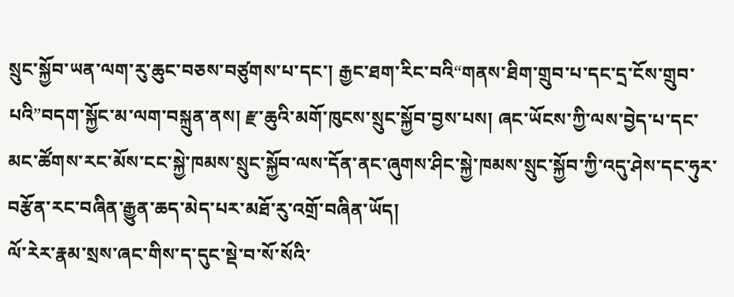སྲུང་སྐྱོབ་ཡན་ལག་རུ་ཆུང་བཅས་བཙུགས་པ་དང་། རྒྱང་ཐག་རིང་བའི“གནས་ཐིག་གྲུབ་པ་དང་དྲ་ངོས་གྲུབ་པའི”བདག་སྐྱོང་མ་ལག་བསྐྲུན་ནས། རྫ་ཆུའི་མགོ་ཁུངས་སྲུང་སྐྱོབ་བྱས་པས། ཞང་ཡོངས་ཀྱི་ལས་བྱེད་པ་དང་མང་ཚོགས་རང་མོས་ངང་སྐྱེ་ཁམས་སྲུང་སྐྱོབ་ལས་དོན་ནང་ཞུགས་ཤིང་སྐྱེ་ཁམས་སྲུང་སྐྱོབ་ཀྱི་འདུ་ཤེས་དང་ཧུར་བརྩོན་རང་བཞིན་རྒྱུན་ཆད་མེད་པར་མཐོ་རུ་འགྲོ་བཞིན་ཡོད།
ལོ་རེར་རྣམ་སྲས་ཞང་གིས་ད་དུང་སྡེ་བ་སོ་སོའི་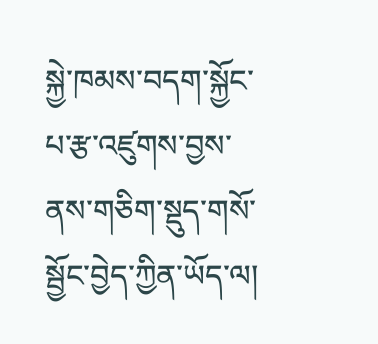སྐྱེ་ཁམས་བདག་སྐྱོང་པ་རྩ་འཛུགས་བྱས་ནས་གཅིག་སྡུད་གསོ་སྦྱོང་བྱེད་ཀྱིན་ཡོད་ལ།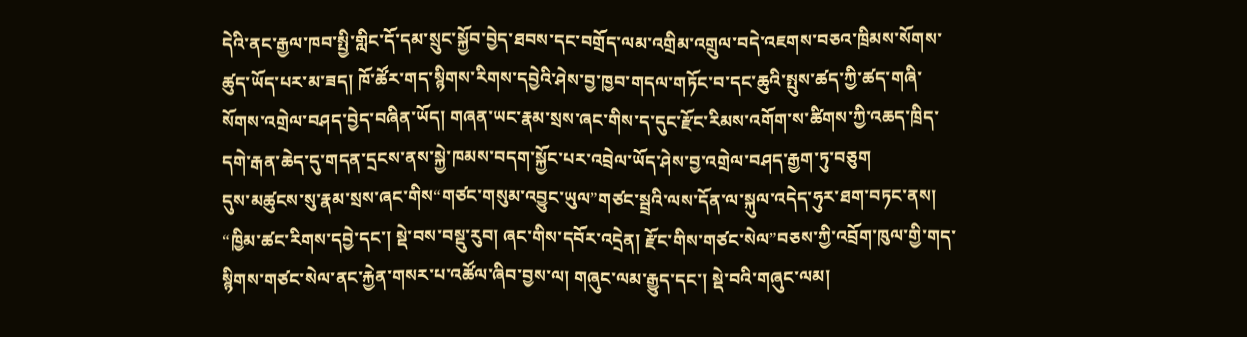དེའི་ནང་རྒྱལ་ཁབ་སྤྱི་གླིང་དོ་དམ་སྲུང་སྐྱོབ་བྱེད་ཐབས་དང་བགྲོད་ལམ་འགྲིམ་འགྲུལ་བདེ་འཇགས་བཅའ་ཁྲིམས་སོགས་ཚུད་ཡོད་པར་མ་ཟད། ཁོ་ཚོར་གད་སྙིགས་རིགས་དབྱེའི་ཤེས་བྱ་ཁྱབ་གདལ་གཏོང་བ་དང་ཆུའི་སྤུས་ཚད་ཀྱི་ཚད་གཞི་སོགས་འགྲེལ་བཤད་བྱེད་བཞིན་ཡོད། གཞན་ཡང་རྣམ་སྲས་ཞང་གིས་ད་དུང་རྫོང་རིམས་འགོག་ས་ཚིགས་ཀྱི་འཆད་ཁྲིད་དགེ་རྒན་ཆེད་དུ་གདན་དྲངས་ནས་སྐྱེ་ཁམས་བདག་སྐྱོང་པར་འབྲེལ་ཡོད་ཤེས་བྱ་འགྲེལ་བཤད་རྒྱག་ཏུ་བཅུག
དུས་མཚུངས་སུ་རྣམ་སྲས་ཞང་གིས“གཙང་གསུམ་འབྱུང་ཡུལ”གཙང་སྦྲའི་ལས་དོན་ལ་སྐུལ་འདེད་ཧུར་ཐག་བཏང་ནས། “ཁྱིམ་ཚང་རིགས་དབྱེ་དང་། སྡེ་བས་བསྡུ་རུབ། ཞང་གིས་དབོར་འདྲེན། རྫོང་གིས་གཙང་སེལ”བཅས་ཀྱི་འབྲོག་ཁུལ་གྱི་གད་སྙིགས་གཙང་སེལ་ནང་རྐྱེན་གསར་པ་འཚོལ་ཞིབ་བྱས་ལ། གཞུང་ལམ་རྒྱུད་དང་། སྡེ་བའི་གཞུང་ལམ།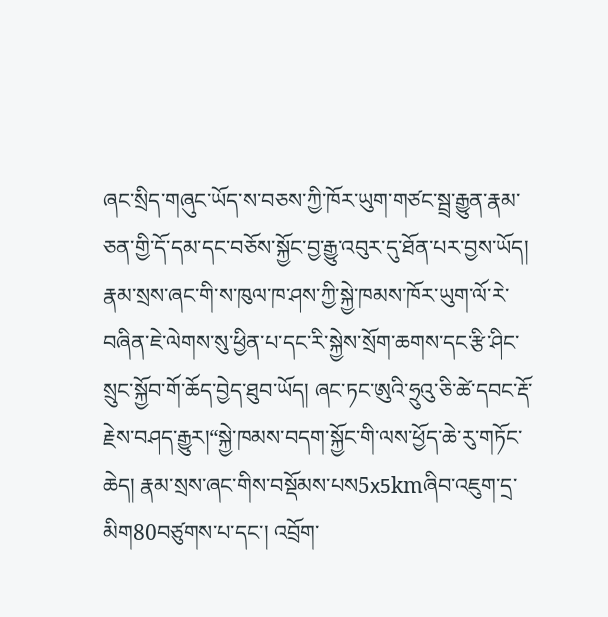ཞང་སྲིད་གཞུང་ཡོད་ས་བཅས་ཀྱི་ཁོར་ཡུག་གཙང་སྦྲ་རྒྱུན་རྣམ་ཅན་གྱི་དོ་དམ་དང་བཅོས་སྐྱོང་བྱ་རྒྱུ་འབུར་དུ་ཐོན་པར་བྱས་ཡོད། རྣམ་སྲས་ཞང་གི་ས་ཁུལ་ཁ་ཤས་ཀྱི་སྐྱེ་ཁམས་ཁོར་ཡུག་ལོ་རེ་བཞིན་ཇེ་ལེགས་སུ་ཕྱིན་པ་དང་རི་སྐྱེས་སྲོག་ཆགས་དང་རྩི་ཤིང་སྲུང་སྐྱོབ་གོ་ཆོད་བྱེད་ཐུབ་ཡོད། ཞང་ཏང་ཨུའི་ཧྲུའུ་ཅི་ཚེ་དབང་རྡོ་རྗེས་བཤད་རྒྱུར།“སྐྱེ་ཁམས་བདག་སྐྱོང་གི་ལས་ཕྱོད་ཆེ་རུ་གཏོང་ཆེད། རྣམ་སྲས་ཞང་གིས་བསྡོམས་པས5x5kmཞིབ་འཇུག་དྲ་མིག80བཙུགས་པ་དང་། འབྲོག་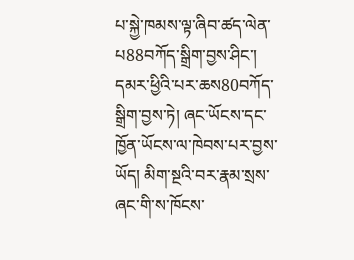པ་སྐྱེ་ཁམས་ལྟ་ཞིབ་ཚད་ལེན་པ88བཀོད་སྒྲིག་བྱས་ཤིང་། དམར་ཕྱིའི་པར་ཆས80བཀོད་སྒྲིག་བྱས་ཏེ། ཞང་ཡོངས་དང་ཁྱོན་ཡོངས་ལ་ཁེབས་པར་བྱས་ཡོད། མིག་སྔའི་བར་རྣམ་སྲས་ཞང་གི་ས་ཁོངས་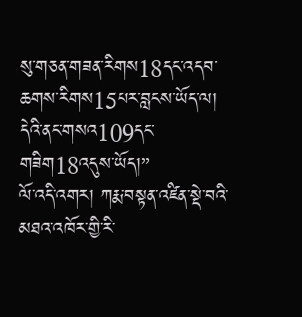སུ་གཅན་གཟན་རིགས18དང་འདབ་ཆགས་རིགས15པར་བླངས་ཡོད་ལ། དེའི་ནང་གསའ109དང་གཟིག18འདུས་ཡོད།”
ལོ་འདི་འགར། ཀརྨ་བསྟན་འཛིན་སྡེ་བའི་མཐའ་འཁོར་གྱི་རི་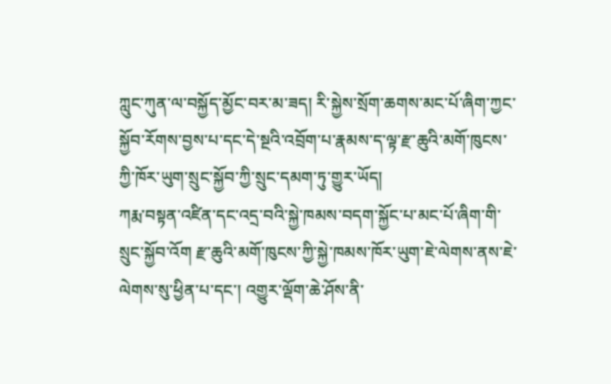ཀླུང་ཀུན་ལ་བསྐྱོད་མྱོང་བར་མ་ཟད། རི་སྐྱེས་སྲོག་ཆགས་མང་པོ་ཞིག་ཀྱང་སྐྱོབ་རོགས་བྱས་པ་དང་དེ་སྔའི་འབྲོག་པ་རྣམས་ད་ལྟ་རྫ་ཆུའི་མགོ་ཁུངས་ཀྱི་ཁོར་ཡུག་སྲུང་སྐྱོབ་ཀྱི་སྲུང་དམག་ཏུ་གྱུར་ཡོད།
ཀརྨ་བསྟན་འཛིན་དང་འདྲ་བའི་སྐྱེ་ཁམས་བདག་སྐྱོང་པ་མང་པོ་ཞིག་གི་སྲུང་སྐྱོབ་འོག རྫ་ཆུའི་མགོ་ཁུངས་ཀྱི་སྐྱེ་ཁམས་ཁོར་ཡུག་ཇེ་ལེགས་ནས་ཇེ་ལེགས་སུ་ཕྱིན་པ་དང་། འགྱུར་ལྡོག་ཆེ་ཤོས་ནི་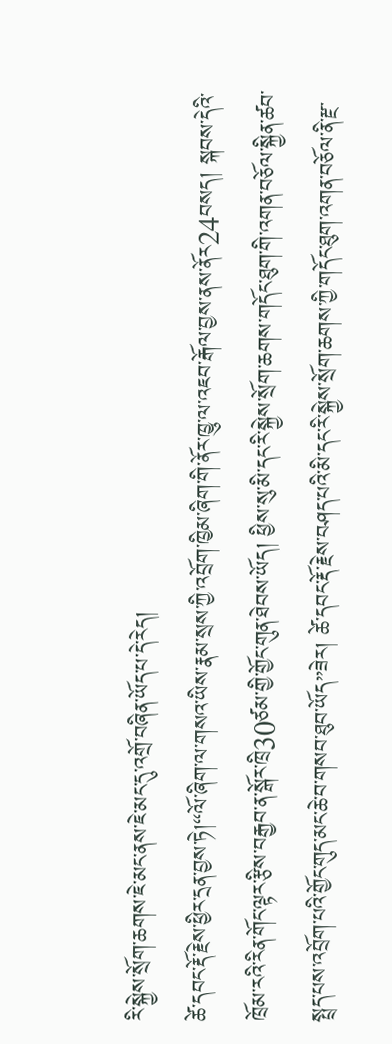རི་སྐྱེས་སྲོག་ཆགས་ཇེ་མང་ནས་ཇེ་མང་དུ་འགྲོ་བཞིན་ཡོད་པ་དེ་རེད།
ཚེ་དབང་རྡོ་རྗེས་ཕྱིར་དྲན་བྱས་ཏེ།“ལོ་ཞིག་ལ་གསའ་ཡིས་རྣམ་སྲས་ཀྱི་འབྲོག་ཁྱིམ་ཞིག་གི་ནོར་ཁྱུ་ལ་འཇབ་རྒོལ་བྱས་ནས་ནོར24བསད། སྐབས་དེའི་ཁྲོམ་རའི་རིན་གོང་ལྟར་རྩིས་བརྒྱབ་ན་སྒོར་ཁྲི30ཙམ་གྱི་གྱོང་གུན་ཐེབས་ཡོད། ཕྱིས་སུ་མི་དང་རི་སྐྱེས་སྲོག་ཆགས་གདོང་ཐུག་གི་འགན་བཅོལ་སྐྱིན་ཚབ་སྤྲད་པས་འབྲོག་པའི་གྱོང་གུད་མང་ཆེ་བ་གསབ་ཐུབ་ཡོད”ཟེར། ཚེ་དབང་རྡོ་རྗེས་བཤད་པའི་མི་དང་རི་སྐྱེས་སྲོག་ཆགས་ཀྱི་གདོང་ཐུག་འགན་བཅོལ་ནི་རྫ་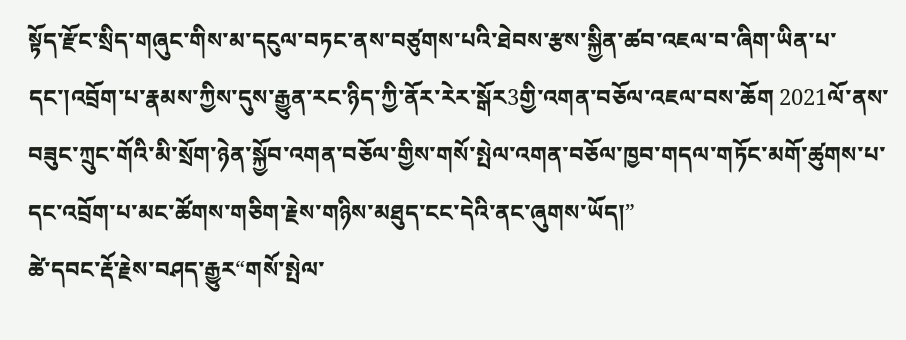སྟོད་རྫོང་སྲིད་གཞུང་གིས་མ་དངུལ་བཏང་ནས་བཙུགས་པའི་ཐེབས་རྩས་སྐྱིན་ཚབ་འཇལ་བ་ཞིག་ཡིན་པ་དང་།འབྲོག་པ་རྣམས་ཀྱིས་དུས་རྒྱུན་རང་ཉིད་ཀྱི་ནོར་རེར་སྒོར3གྱི་འགན་བཅོལ་འཇལ་བས་ཆོག 2021ལོ་ནས་བཟུང་ཀྲུང་གོའི་མི་སྲོག་ཉེན་སྐྱོབ་འགན་བཅོལ་གྱིས་གསོ་སྤེལ་འགན་བཅོལ་ཁྱབ་གདལ་གཏོང་མགོ་ཚུགས་པ་དང་འབྲོག་པ་མང་ཚོགས་གཅིག་རྗེས་གཉིས་མཐུད་ངང་དེའི་ནང་ཞུགས་ཡོད།”
ཚེ་དབང་རྡོ་རྗེས་བཤད་རྒྱུར“གསོ་སྤེལ་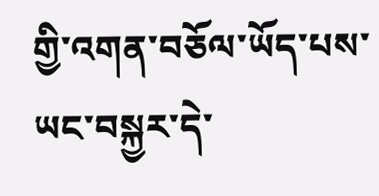གྱི་འགན་བཅོལ་ཡོད་པས་ཡང་བསྐྱར་དེ་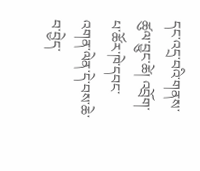དང་འདྲ་བའི་གནས་ཚུལ་བྱུང་ཚེ། འབྲོག་པ་ཚོར་ཁེ་དབང་འགན་ལེན་དེ་བས་ཆེ་བ་བྱེད་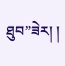ཐུབ”ཟེར། །